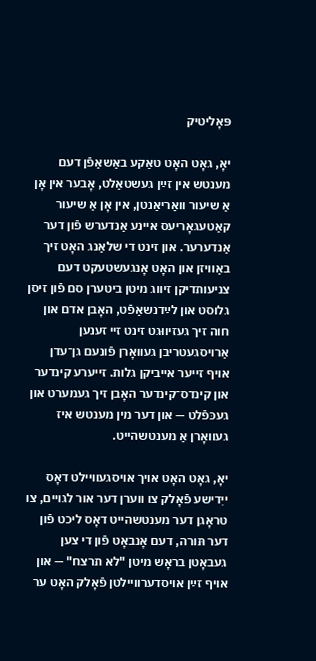פּאָליטיק

יאָ, גאָט האָט טאַקע באַשאַפֿן דעם מענטש אין זײַן געשטאַלט, אָבער אין אָן אַ שיעור וואַריאַנטן, אין אָן אַ שיעור קאַטעגאָריעס איינע אַנדערש פֿון דער אַנדערער. און זינט די שלאַנג האָט זיך באַוויזן און האָט אָנגעשטעקט דעם צניעותדיקן זיווג מיטן ביטערן סם פֿון זיסן גלוסט און לײַדנשאַפֿט, האָבן אדם און חוה זיך געזיווּגט זינט זיי זענען אַרויסגעטריבן געוואָרן פֿונעם גן־עדן אויף זייער אייביקן גלות. זייערע קינדער און קינדס־קינדער האָבן זיך געמערט און געכּפֿלט — און דער מין מענטש איז געוואָרן אַ מענטשהייט.

יאָ, גאָט האָט אויך אויסגעוויילט דאָס ייִדישע פֿאָלק צו ווערן דער אור לגויים, צו טראָגן דער מענטשהייט דאָס ליכט פֿון דער תּורה, דעם אָנבאָט פֿון די צען געבאָטן בראָש מיטן "לא תרצח" — און אויף זײַן אויסדערוויילטן פֿאָלק האָט ער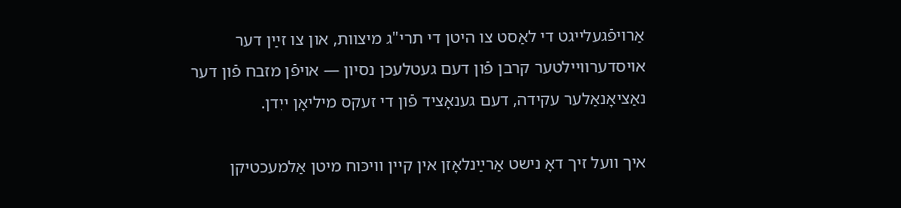אַרויפֿגעלייגט די לאַסט צו היטן די תרי"ג מיצוות, און צו זײַן דער אויסדערוויילטער קרבן פֿון דעם געטלעכן נסיון — אויפֿן מזבח פֿון דער נאַציאָנאַלער עקידה, דעם גענאָציד פֿון די זעקס מיליאָן ייִדן.

איך וועל זיך דאָ נישט אַרײַנלאָזן אין קיין וויכּוח מיטן אַלמעכטיקן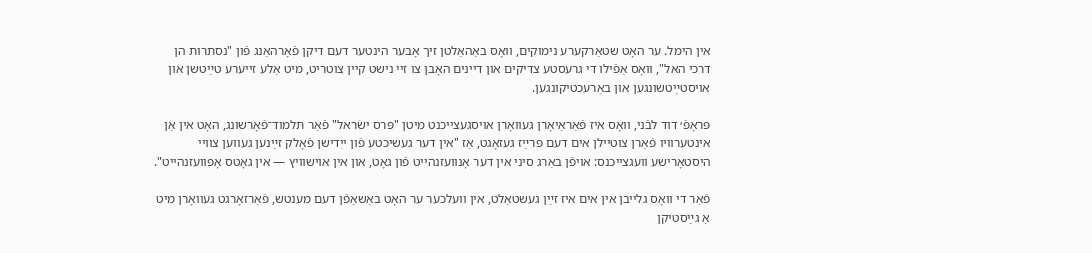אין הימל. ער האָט שטאַרקערע נימוקים, וואָס באַהאַלטן זיך אָבער הינטער דעם דיקן פֿאָרהאַנג פֿון "נסתרות הן דרכי האל", וואָס אַפֿילו די גרעסטע צדיקים און דיינים האָבן צו זיי נישט קיין צוטריט, מיט אַלע זייערע טײַטשן און אויסטײַטשונגען און באַרעכטיקונגען.

פּראָפֿ׳ דוד לבֿני, וואָס איז פֿאַראַיאָרן געוואָרן אויסגעצייכנט מיטן "פּרס ישׂראל" פֿאַר תּלמוד־פֿאָרשונג, האָט אין אַן אינטערוויו פֿאַרן צוטיילן אים דעם פּרײַז געזאָגט, אַז "אין דער געשיכטע פֿון ייִדישן פֿאָלק זײַנען געווען צוויי היסטאָרישע וועגצייכנס: אויפֿן באַרג סיני אין דער אָנוועזנהייט פֿון גאָט, און אין אוישוויץ — אין גאָטס אָפּוועזנהייט".

פֿאַר די וואָס גלייבן אין אים איז זײַן געשטאַלט, אין וועלכער ער האָט באַשאַפֿן דעם מענטש, פֿאַרזאָרגט געוואָרן מיט אַ גײַסטיקן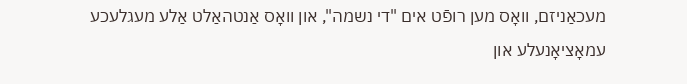מעכאַניזם, וואָס מען רופֿט אים "די נשמה", און וואָס אַנטהאַלט אַלע מעגלעכע עמאָציאָנעלע און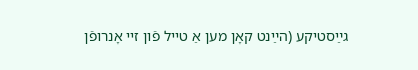גײַסטיקע (הײַנט קאָן מען אַ טייל פֿון זיי אָנרופֿן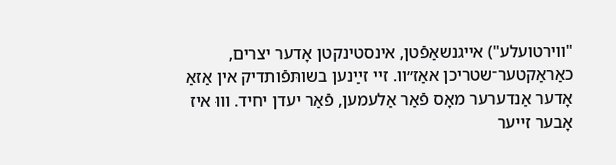"ווירטועלע") אייגנשאַפֿטן, אינסטינקטן אָדער יצרים, כאַראַקטער־שטריכן אאַז״וו. זיי זײַנען בשותּפֿותדיק אין אַזאַ אָדער אַנדערער מאָס פֿאַר אַלעמען, פֿאַר יעדן יחיד. וווּ איז אָבער זייער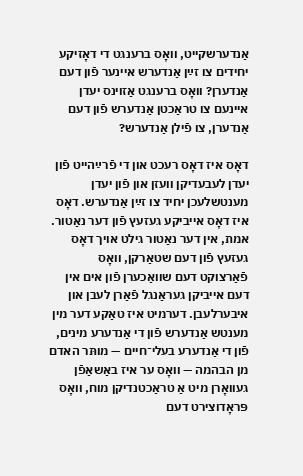אַנדערשקייט, וואָס ברענגט די דאָזיקע יחידים צו זײַן אַנדערש איינער פֿון דעם אַנדערן? וואָס ברענגט אַזוינס יעדן איינעם צו טראַכטן אַנדערש פֿון דעם אַנדערן, צו פֿילן אַנדערש?

דאָס איז דאָס רעכט און די פֿרײַהייט פֿון יעדן לעבעדיקן וועזן און פֿון יעדן מענטשלעכן יחיד צו זײַן אַנדערש. דאָס איז דאָס אייביקע געזעץ פֿון דער נאַטור. אמת, אין דער נאַטור גילט אויך דאָס געזעץ פֿון דעם שטאַרקן, וואָס פֿאַרצוקט דעם שוואַכערן פֿון אים אין דעם אייביקן געראַנגל פֿאַרן לעבן און איבערלעבן. דערמיט איז טאַקע דער מין מענטש אַנדערש פֿון די אַנדערע מינים, פֿון די אַנדערע בעלי־חיים — מותּר האדם מן הבהמה — וואָס ער איז באַשאַפֿן געוואָרן מיט אַ טראַכטנדיקן מוח, וואָס פּראָדוצירט דעם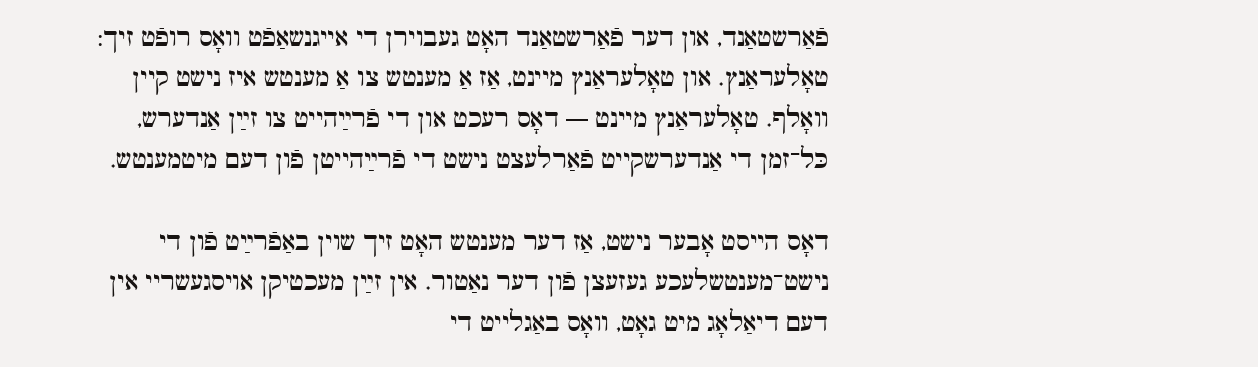פֿאַרשטאַנד, און דער פֿאַרשטאַנד האָט געבוירן די אייגנשאַפֿט וואָס רופֿט זיך: טאָלעראַנץ. און טאָלעראַנץ מיינט, אַז אַ מענטש צו אַ מענטש איז נישט קיין וואָלף. טאָלעראַנץ מיינט — דאָס רעכט און די פֿרײַהייט צו זײַן אַנדערש, כּל־זמן די אַנדערשקייט פֿאַרלעצט נישט די פֿרײַהייטן פֿון דעם מיטמענטש.

דאָס הייסט אָבער נישט, אַז דער מענטש האָט זיך שוין באַפֿרײַט פֿון די נישט־מענטשלעכע געזעצן פֿון דער נאַטור. אין זײַן מעכטיקן אויסגעשריי אין דעם דיאַלאָג מיט גאָט, וואָס באַגלייט די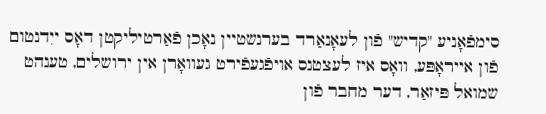סימפֿאָניע "קדיש" פֿון לעאָנאַרד בערנשטיין נאָכן פֿאַרטיליקטן דאָס ייִדנטום פֿון אייראָפּע, וואָס איז לעצטנס אויפֿגעפֿירט געוואָרן אין ירושלים, טענהט שמואל פּיזאַר, דער מחבר פֿון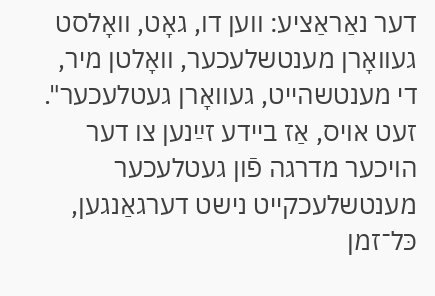דער נאַראַציע: ווען דו, גאָט, וואָלסט געוואָרן מענטשלעכער, וואָלטן מיר, די מענטשהייט, געוואָרן געטלעכער". זעט אויס, אַז ביידע זײַנען צו דער הויכער מדרגה פֿון געטלעכער מענטשלעכקייט נישט דערגאַנגען, כּל־זמן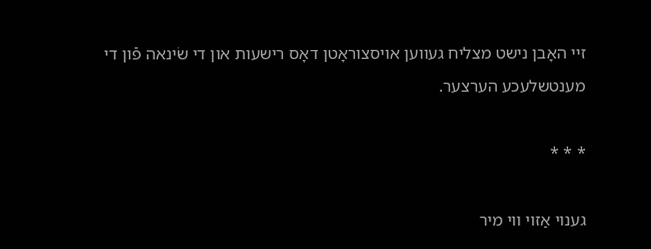זיי האָבן נישט מצליח געווען אויסצוראָטן דאָס רישעות און די שׂינאה פֿון די מענטשלעכע הערצער.

* * *

גענוי אַזוי ווי מיר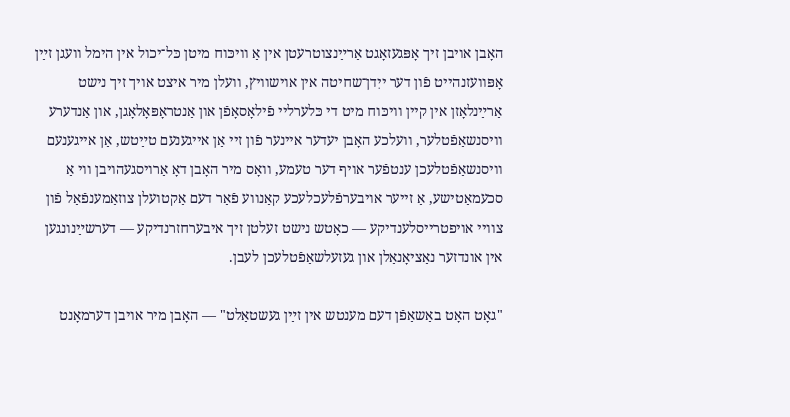האָבן אויבן זיך אָפּגעזאָגט אַרײַנצוטרעטן אין אַ וויכּוח מיטן כּל־יכול אין הימל וועגן זײַן אָפּוועזנהייט פֿון דער ייִדן־שחיטה אין אוישוויץ, וועלן מיר איצט אויך זיך נישט אַרײַנלאָזן אין קיין וויכּוח מיט די כּלערליי פֿילאָסאָפֿן און אַנטראָפּאָלאָגן, און אַנדערע וויסנשאַפֿטלער, וועלכע האָבן יעדער איינער פֿון זיי אַן אייגענעם טײַטש, אַן אייגענעם וויסנשאַפֿטלעכן ענטפֿער אויף דער טעמע, וואָס מיר האָבן דאָ אַרויסגעהויבן ווי אַ סכעמאַטישע, אַ זייער אויבערפֿלעכלעכע קאַנווע פֿאַר דעם אַקטועלן צוזאַמענפֿאַל פֿון צוויי אויפטרייסלענדיקע — כאָטש נישט זעלטן זיך איבערחזרנדיקע — דערשײַנונגען אין אונדזער נאַציאָנאַלן און געזעלשאַפֿטלעכן לעבן.

"גאָט האָט באַשאַפֿן דעם מענטש אין זײַן געשטאַלט" — האָבן מיר אויבן דערמאָנט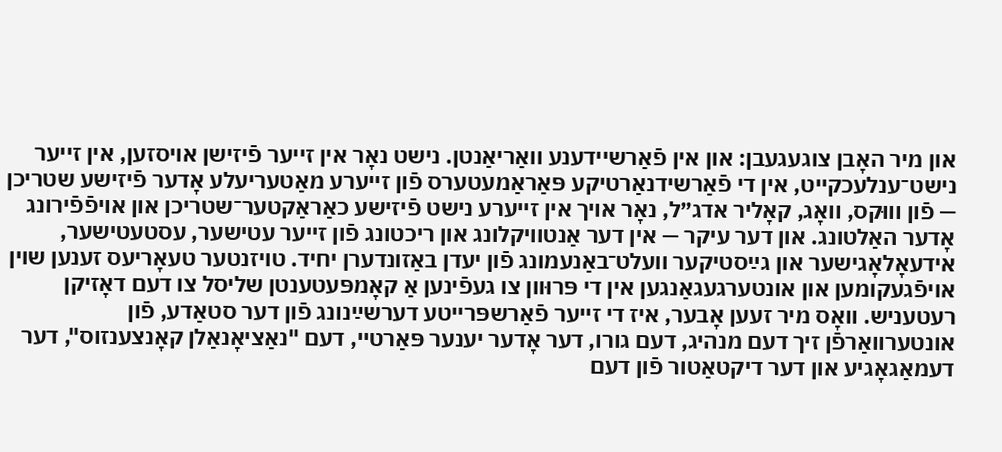און מיר האָבן צוגעגעבן: און אין פֿאַרשיידענע וואַריאַנטן. נישט נאָר אין זייער פֿיזישן אויסזען, אין זייער נישט־ענלעכקייט, אין די פֿאַרשידנאַרטיקע פּאַראַמעטערס פֿון זייערע מאַטעריעלע אָדער פֿיזישע שטריכן — פֿון וווּקס, וואָג, קאָליר אדג״ל, נאָר אויך אין זייערע נישט פֿיזישע כאַראַקטער־שטריכן און אויפֿפֿירונג אָדער האַלטונג. און דער עיקר — אין דער אַנטוויקלונג און ריכטונג פֿון זייער עטישער, עסטעטישער, אידעאָלאָגישער און גײַסטיקער וועלט־באַנעמונג פֿון יעדן באַזונדערן יחיד. טויזנטער טעאָריעס זענען שוין אויפֿגעקומען און אונטערגעגאַנגען אין די פּרוּוון צו געפֿינען אַ קאָמפּעטענטן שליסל צו דעם דאָזיקן רעטעניש. וואָס מיר זעען אָבער, איז די זייער פֿאַרשפּרייטע דערשײַנונג פֿון דער סטאַדע, פֿון אונטערוואַרפֿן זיך דעם מנהיג, דעם גורו, דער אָדער יענער פּאַרטיי, דעם "נאַציאָנאַלן קאָנצענזוס", דער דעמאַגאָגיע און דער דיקטאַטור פֿון דעם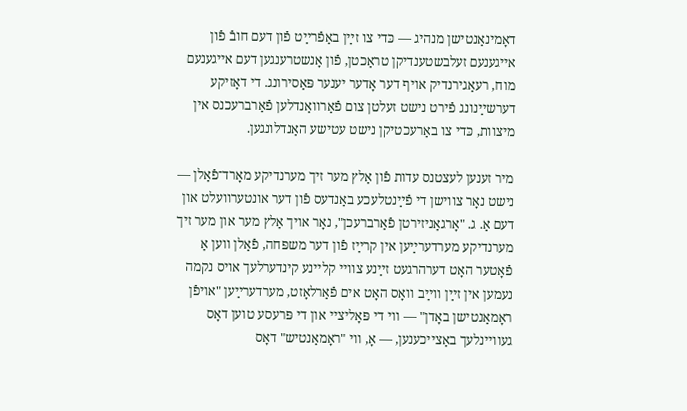דאָמינאַנטישן מנהיג — כּדי צו זײַן באַפֿרײַט פֿון דעם חובֿ פֿון אייגענעם זעלבשטענדיקן טראַכטן, פֿון אָנשטרענגען דעם אייגענעם מוח, רעאַגירנדיק אויף דער אָדער יענער פּאַסירונג. די דאָזיקע דערשײַנונג פֿירט נישט זעלטן צום פֿאַרוואַנדלען פֿאַרברעכנס אין מיצוות, כּדי צו באַרעכטיקן נישט עטישע האַנדלונגען.

מיר זענען לעצטנס עדות פֿון אַלץ מער זיך מערנדיקע מאָרד־פֿאַלן — נישט נאָר צווישן די פֿײַנטלעכע באַנדעס פֿון דער אונטערוועלט און דעם אַ. ג. "אָרגאַניזירטן פֿאַרברעכן", נאָר אויך אַלץ מער און מער זיך מערנדיקע מערדערײַען אין קרײַז פֿון דער משפּחה, פֿאַלן ווען אַ פֿאָטער האָט דערהרגעט זײַנע צוויי קליינע קינדערלעך אויס נקמה נעמען אין זײַן ווײַב וואָס האָט אים פֿאַרלאָזט, מערדערײַען "אויפֿן ראָמאַנטישן באָדן" — ווי די פּאָליציי און די פּרעסע טוען דאָס געוויינלעך באַצייכענען, — אָ, ווי "ראָמאַנטיש" דאָס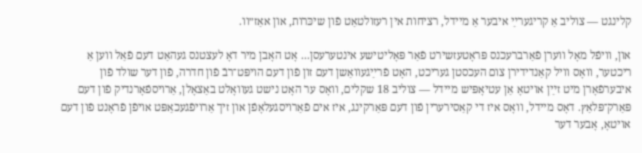קלינגט — צוליב אַ קריגערײַ איבער אַ מיידל, רציחות אין רעזולטאַט פֿון שיכּרות, און אאַז״וו.

און, וויפֿל מאָל ווערן פֿאַרברעכנס פּראָטעזשירט פֿאַר פּאָליטישע אינטערעסן... אָט האָבן מיר דאָ לעצטנס געהאַט דעם פֿאַל ווען אַ ריכטער, וואָס וויל קאַנדידירן צום העכסטן געריכט, האָט פֿרײַגעוואַשן דעם זון פֿון דעם הויפּט־רבֿ פֿון חדרה, פֿון דער שולד פֿון איבערפֿאָרן מיט זײַן אויטאָ אַן עטיאָפּיש מיידל — צוליב 18 שקלים, וואָס ער האָט נישט געוואָלט באַצאָלן, אַרויספֿאָרנדיק פֿון דעם פּאַרק־פּלאַץ. דאָס מיידל, וואָס איז די קאַסירערין פֿון דעם פּאַרקינג, איז אים פֿאַרויסגעלאָפֿן און זיך אַרויפֿגעכאַפּט אויפֿן פֿראָנט פֿון דעם אויטאָ, אָבער דער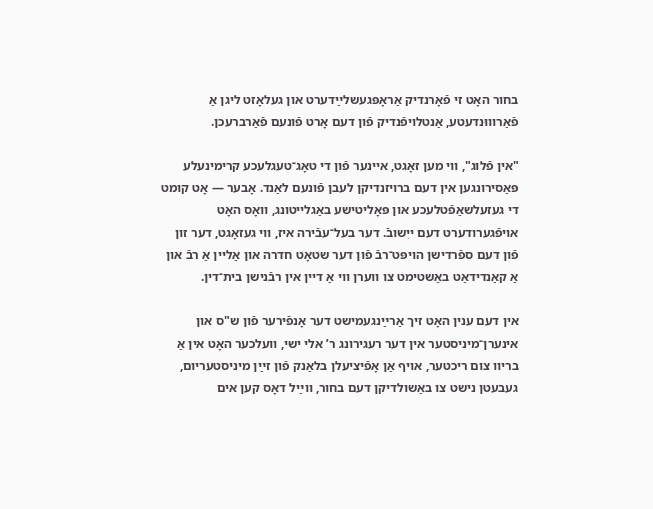בחור האָט זי פֿאָרנדיק אַראָפּגעשלײַדערט און געלאָזט ליגן אַ פֿאַרוווּנדעטע, אַנטלויפֿנדיק פֿון דעם אָרט פֿונעם פֿאַרברעכן.

"אין פֿלוג", ווי מען זאָגט, איינער פֿון די טאָג־טעגלעכע קרימינעלע פּאַסירונגען אין דעם ברויזנדיקן לעבן פֿונעם לאַנד. אָבער — אָט קומט די געזעלשאַפֿטלעכע און פּאָליטישע באַגלייטונג, וואָס האָט אויפֿגערודערט דעם ייִשובֿ. דער בעל־עבֿירה איז, ווי געזאָגט, דער זון פֿון דעם ספֿרדישן הויפּט־רבֿ פֿון דער שטאָט חדרה און אַליין אַ רבֿ און אַ קאַנדידאַט באַשטימט צו ווערן ווי אַ דיין אין רבֿנישן בית־דין.

אין דעם ענין האָט זיך אַרײַנגעמישט דער אָנפֿירער פֿון ש"ס און אינערן־מיניסטער אין דער רעגירונג ר’ אלי ישי, וועלכער האָט אין אַ בריוו צום ריכטער, אויף אַן אָפֿיציעלן בלאַנק פֿון זײַן מיניסטעריום, געבעטן נישט צו באַשולדיקן דעם בחור, ווײַל דאָס קען אים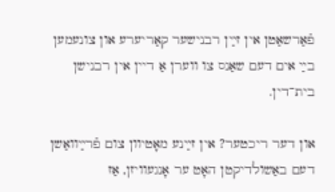פֿאַרשאַטן אין זײַן רבנישער קאַריערע און צונעמען בײַ אים דעם שאַנס צו ווערן אַ דיין אין רבנישן בית־דין.

און דער ריכטער? אין זײַנע מאָטיוון צום פֿרײַוואַשן דעם באַשולדיקטן האָט ער אָנגעוויזן, אַז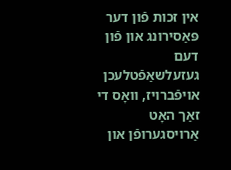אין זכות פֿון דער פּאַסירונג און פֿון דעם געזעלשאַפֿטלעכן אויפֿברויז, וואָס די זאַך האָט אַרויסגערופֿן און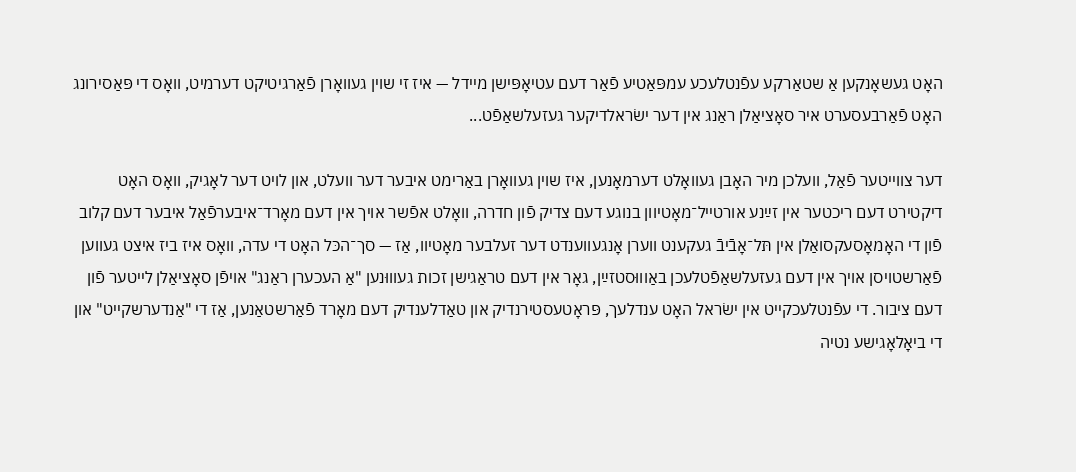האָט געשאָנקען אַ שטאַרקע עפֿנטלעכע עמפּאַטיע פֿאַר דעם עטיאָפּישן מיידל — איז זי שוין געוואָרן פֿאַרגיטיקט דערמיט, וואָס די פּאַסירונג האָט פֿאַרבעסערט איר סאָציאַלן ראַנג אין דער ישׂראלדיקער געזעלשאַפֿט...

דער צווייטער פֿאַל, וועלכן מיר האָבן געוואָלט דערמאָנען, איז שוין געוואָרן באַרימט איבער דער וועלט, און לויט דער לאָגיק, וואָס האָט דיקטירט דעם ריכטער אין זײַנע אורטייל־מאָטיוון בנוגע דעם צדיק פֿון חדרה, וואָלט אפֿשר אויך אין דעם מאָרד־איבערפֿאַל איבער דעם קלוב פֿון די האָמאָסעקסואַלן אין תּל־אָבֿיבֿ געקענט ווערן אָנגעווענדט דער זעלבער מאָטיוו, אַז — סך־הכּל האָט די עדה, וואָס איז ביז איצט געווען פֿאַרשטויסן אויך אין דעם געזעלשאַפֿטלעכן באַוווּסטזײַן, גאָר אין דעם טראַגישן זכות געוווּנען "אַ העכערן ראַנג" אויפֿן סאָציאַלן לייטער פֿון דעם ציבור. די עפֿנטלעכקייט אין ישׂראל האָט ענדלעך, פּראָטעסטירנדיק און טאַדלענדיק דעם מאָרד פֿאַרשטאַנען, אַז די "אַנדערשקייט" און די ביאָלאָגישע נטיה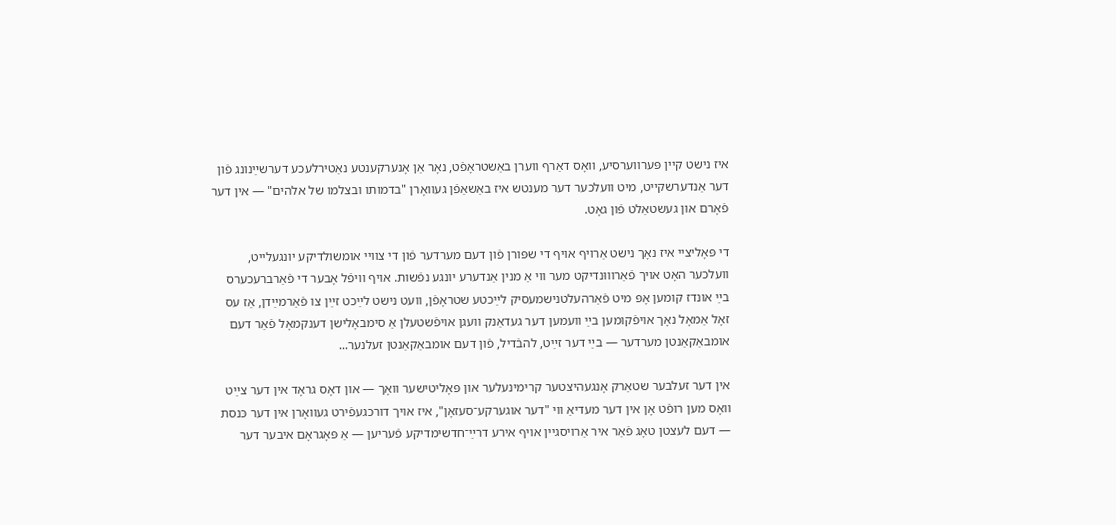איז נישט קיין פּערווערסיע, וואָס דאַרף ווערן באַשטראָפֿט, נאָר אַן אָנערקענטע נאַטירלעכע דערשײַנונג פֿון דער אַנדערשקייט, מיט וועלכער דער מענטש איז באַשאַפֿן געוואָרן "בדמותו ובצלמו של אלהים" — אין דער פֿאָרם און געשטאַלט פֿון גאָט.

די פּאָליציי איז נאָך נישט אַרויף אויף די שפּורן פֿון דעם מערדער פֿון די צוויי אומשולדיקע יונגעלייט, וועלכער האָט אויך פֿאַרוווּנדיקט מער ווי אַ מנין אַנדערע יונגע נפֿשות. אויף וויפֿל אָבער די פֿאַרברעכערס בײַ אונדז קומען אָפּ מיט פֿאַרהעלטנישמעסיק לײַכטע שטראָפֿן, וועט נישט לײַכט זײַן צו פֿאַרמײַדן, אַז עס זאָל אַמאָל נאָך אויפֿקומען בײַ וועמען דער געדאַנק וועגן אויפֿשטעלן אַ סימבאָלישן דענקמאָל פֿאַר דעם אומבאַקאַנטן מערדער — בײַ דער זײַט, להבֿדיל, פֿון דעם אומבאַקאַנטן זעלנער...

אין דער זעלבער שטאַרק אָנגעהיצטער קרימינעלער און פּאָליטישער וואָך — און דאָס גראָד אין דער צײַט וואָס מען רופֿט אָן אין דער מעדיאַ ווי "דער אוגערקע־סעזאָן", איז אויך דורכגעפֿירט געוואָרן אין דער כּנסת — דעם לעצטן טאָג פֿאַר איר אַרויסגיין אויף אירע דרײַ־חדשימדיקע פֿעריען — אַ פּאָגראָם איבער דער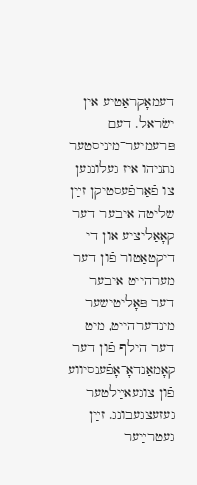דעמאָקראַטיע אין ישׂראל. דעם פּרעמיער־מיניסטער נתניהו איז געלונגען צו פֿאַרפֿעסטיקן זײַן שליטה איבער דער קאָאַליציע און די דיקטאַטור פֿון דער מערהייט איבער דער פּאָליטישער מינדערהייט, מיט דער הילף פֿון דער קאָמאַנדאָ־אָפֿענסיווע פֿון צוגעאײַלטער געזעצגעבונג. זײַן געטרײַער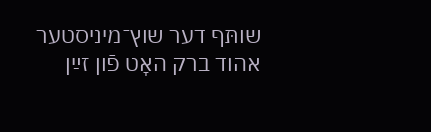שותּף דער שוץ־מיניסטער אהוד ברק האָט פֿון זײַן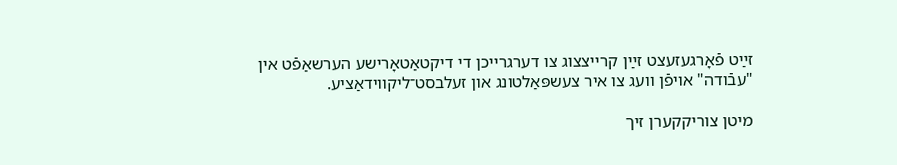זײַט פֿאָרגעזעצט זײַן קרייצצוג צו דערגרייכן די דיקטאַטאָרישע הערשאַפֿט אין "עבֿודה" אויפֿן וועג צו איר צעשפּאַלטונג און זעלבסט־ליקווידאַציע.

מיטן צוריקקערן זיך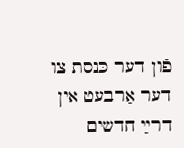פֿון דער כּנסת צו דער אַרבעט אין דרײַ חדשים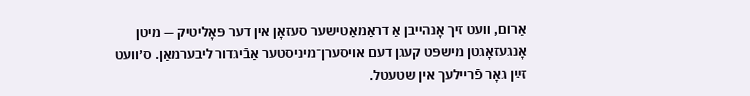אַרום, וועט זיך אָנהייבן אַ דראַמאַטישער סעזאָן אין דער פּאָליטיק — מיטן אָנגעזאָגטן מישפּט קעגן דעם אויסערן־מיניסטער אַבֿיגדור ליבערמאַן. ס׳וועט זײַן גאָר פֿריילעך אין שטעטל.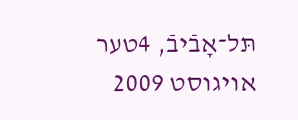תּל־אָבֿיבֿ, 4טער אויגוסט 2009